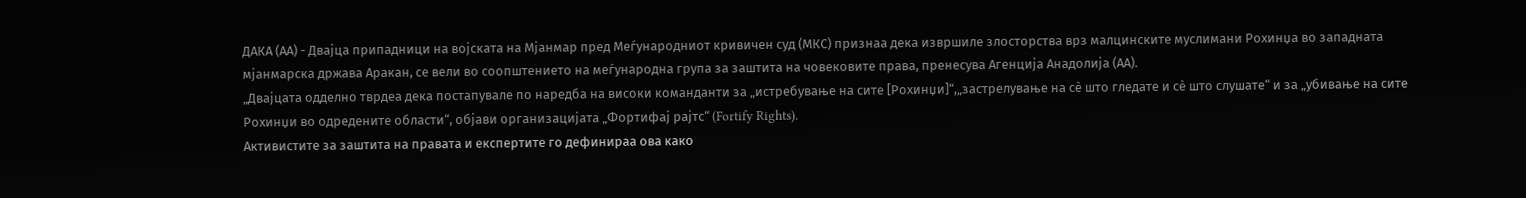ДАКА (АА) - Двајца припадници на војската на Мјанмар пред Меѓународниот кривичен суд (МКС) признаа дека извршиле злосторства врз малцинските муслимани Рохинџа во западната мјанмарска држава Аракан, се вели во соопштението на меѓународна група за заштита на човековите права, пренесува Агенција Анадолија (АА).
„Двајцата одделно тврдеа дека постапувале по наредба на високи команданти за „истребување на сите [Рохинџи]“,„застрелување на сè што гледате и сè што слушате“ и за „убивање на сите Рохинџи во одредените области“, објави организацијата „Фортифај рајтс“ (Fortify Rights).
Активистите за заштита на правата и експертите го дефинираа ова како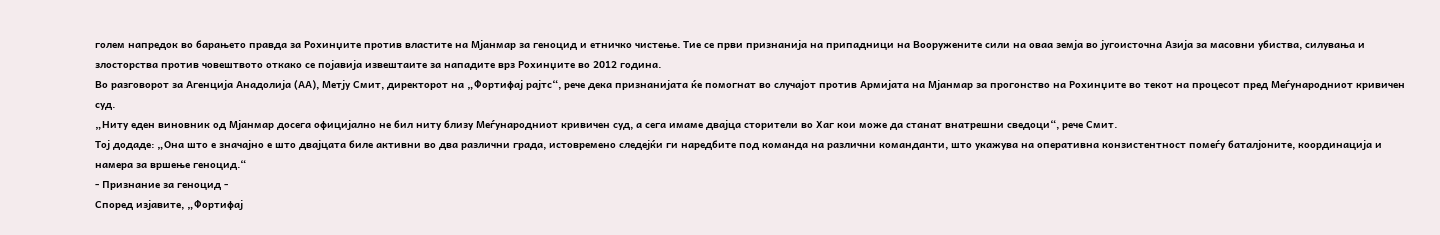голем напредок во барањето правда за Рохинџите против властите на Мјанмар за геноцид и етничко чистење. Тие се први признанија на припадници на Вооружените сили на оваа земја во југоисточна Азија за масовни убиства, силувања и злосторства против човештвото откако се појавија извештаите за нападите врз Рохинџите во 2012 година.
Во разговорот за Агенција Анадолија (АА), Метју Смит, директорот на „Фортифај рајтс“, рече дека признанијата ќе помогнат во случајот против Армијата на Мјанмар за прогонство на Рохинџите во текот на процесот пред Меѓународниот кривичен суд.
„Ниту еден виновник од Мјанмар досега официјално не бил ниту близу Меѓународниот кривичен суд, а сега имаме двајца сторители во Хаг кои може да станат внатрешни сведоци“, рече Смит.
Тој додаде: „Она што е значајно е што двајцата биле активни во два различни града, истовремено следејќи ги наредбите под команда на различни команданти, што укажува на оперативна конзистентност помеѓу баталјоните, координација и намера за вршење геноцид.“
- Признание за геноцид -
Според изјавите, „Фортифај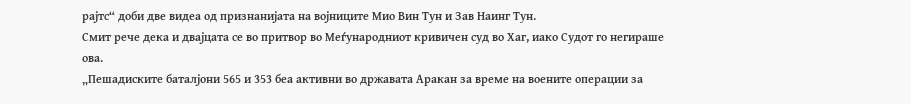рајтс“ доби две видеа од признанијата на војниците Мио Вин Тун и Зав Наинг Тун.
Смит рече дека и двајцата се во притвор во Меѓународниот кривичен суд во Хаг, иако Судот го негираше ова.
„Пешадиските баталјони 565 и 353 беа активни во државата Аракан за време на воените операции за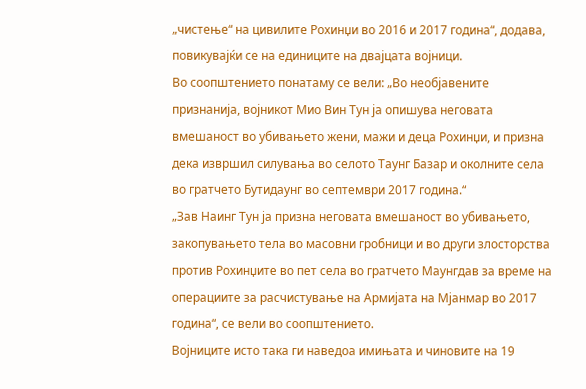„чистење“ на цивилите Рохинџи во 2016 и 2017 година“, додава, повикувајќи се на единиците на двајцата војници.
Во соопштението понатаму се вели: „Во необјавените признанија, војникот Мио Вин Тун ја опишува неговата вмешаност во убивањето жени, мажи и деца Рохинџи, и призна дека извршил силувања во селото Таунг Базар и околните села во гратчето Бутидаунг во септември 2017 година.“
„Зав Наинг Тун ја призна неговата вмешаност во убивањето, закопувањето тела во масовни гробници и во други злосторства против Рохинџите во пет села во гратчето Маунгдав за време на операциите за расчистување на Армијата на Мјанмар во 2017 година“, се вели во соопштението.
Војниците исто така ги наведоа имињата и чиновите на 19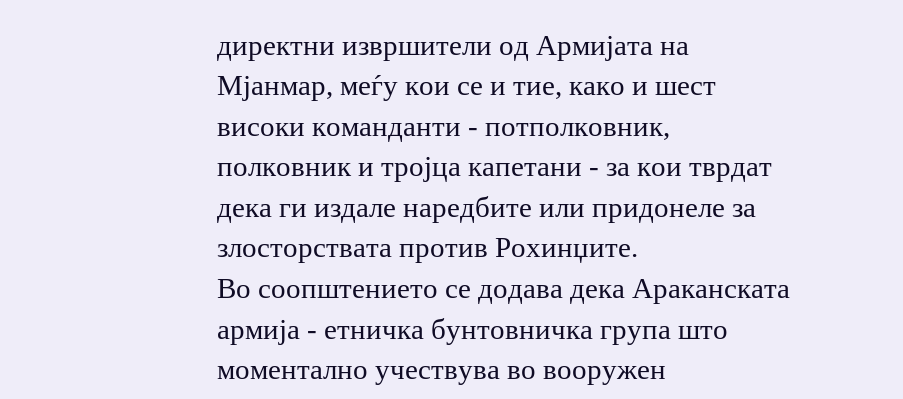директни извршители од Армијата на Мјанмар, меѓу кои се и тие, како и шест високи команданти - потполковник, полковник и тројца капетани - за кои тврдат дека ги издале наредбите или придонеле за злосторствата против Рохинџите.
Во соопштението се додава дека Араканската армија - етничка бунтовничка група што моментално учествува во вооружен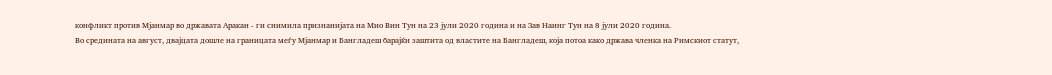конфликт против Мјанмар во државата Аракан - ги снимила признанијата на Мио Вин Тун на 23 јули 2020 година и на Зав Наинг Тун на 8 јули 2020 година.
Во средината на август, двајцата дошле на границата меѓу Мјанмар и Бангладеш барајќи заштита од властите на Бангладеш, која потоа како држава членка на Римскиот статут,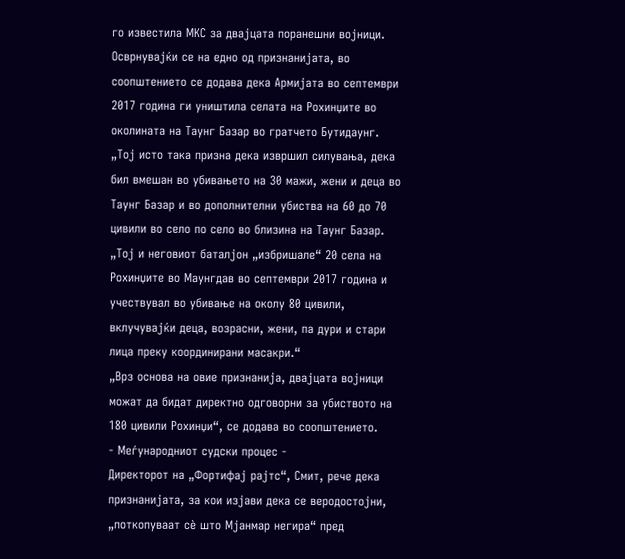го известила МКС за двајцата поранешни војници.
Осврнувајќи се на едно од признанијата, во соопштението се додава дека Армијата во септември 2017 година ги уништила селата на Рохинџите во околината на Таунг Базар во гратчето Бутидаунг.
„Тој исто така призна дека извршил силувања, дека бил вмешан во убивањето на 30 мажи, жени и деца во Таунг Базар и во дополнителни убиства на 60 до 70 цивили во село по село во близина на Таунг Базар.
„Тој и неговиот баталјон „избришале“ 20 села на Рохинџите во Маунгдав во септември 2017 година и учествувал во убивање на околу 80 цивили, вклучувајќи деца, возрасни, жени, па дури и стари лица преку координирани масакри.“
„Врз основа на овие признанија, двајцата војници можат да бидат директно одговорни за убиството на 180 цивили Рохинџи“, се додава во соопштението.
- Меѓународниот судски процес -
Директорот на „Фортифај рајтс“, Смит, рече дека признанијата, за кои изјави дека се веродостојни, „поткопуваат сè што Мјанмар негира“ пред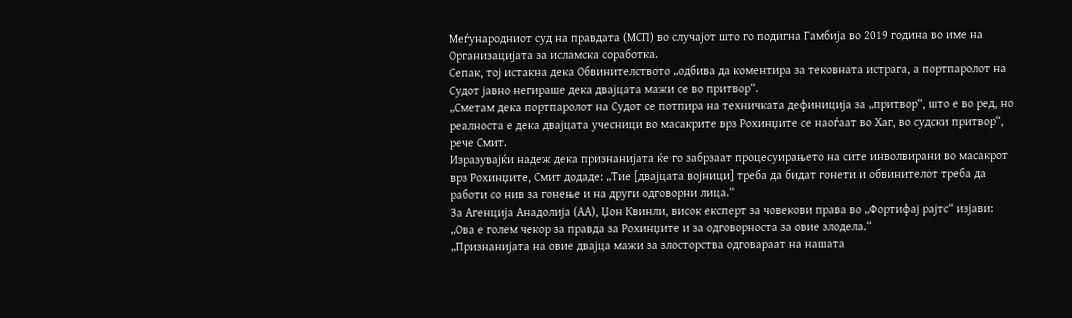Меѓународниот суд на правдата (МСП) во случајот што го подигна Гамбија во 2019 година во име на Организацијата за исламска соработка.
Сепак, тој истакна дека Обвинителството „одбива да коментира за тековната истрага, а портпаролот на Судот јавно негираше дека двајцата мажи се во притвор“.
„Сметам дека портпаролот на Судот се потпира на техничката дефиниција за „притвор“, што е во ред, но реалноста е дека двајцата учесници во масакрите врз Рохинџите се наоѓаат во Хаг, во судски притвор“, рече Смит.
Изразувајќи надеж дека признанијата ќе го забрзаат процесуирањето на сите инволвирани во масакрот врз Рохинџите, Смит додаде: „Тие [двајцата војници] треба да бидат гонети и обвинителот треба да работи со нив за гонење и на други одговорни лица.“
За Агенција Анадолија (АА), Џон Квинли, висок експерт за човекови права во „Фортифај рајтс“ изјави: „Ова е голем чекор за правда за Рохинџите и за одговорноста за овие злодела.“
„Признанијата на овие двајца мажи за злосторства одговараат на нашата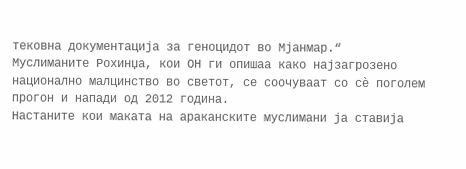тековна документација за геноцидот во Мјанмар.“
Муслиманите Рохинџа, кои ОН ги опишаа како најзагрозено национално малцинство во светот, се соочуваат со сè поголем прогон и напади од 2012 година.
Настаните кои маката на араканските муслимани ја ставија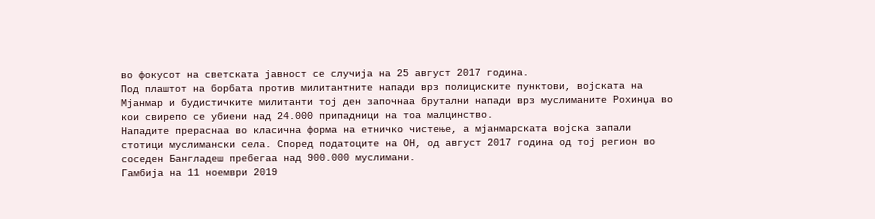во фокусот на светската јавност се случија на 25 август 2017 година.
Под плаштот на борбата против милитантните напади врз полициските пунктови, војската на Мјанмар и будистичките милитанти тој ден започнаа брутални напади врз муслиманите Рохинџа во кои свирепо се убиени над 24.000 припадници на тоа малцинство.
Нападите прераснаа во класична форма на етничко чистење, а мјанмарската војска запали стотици муслимански села. Според податоците на ОН, од август 2017 година од тој регион во соседен Бангладеш пребегаа над 900.000 муслимани.
Гамбија на 11 ноември 2019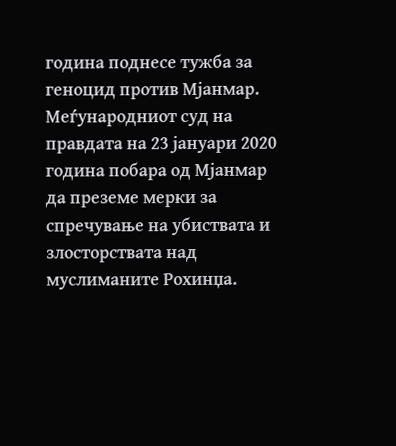година поднесе тужба за геноцид против Мјанмар.
Меѓународниот суд на правдата на 23 јануари 2020 година побара од Мјанмар да преземе мерки за спречување на убиствата и злосторствата над муслиманите Рохинџа.